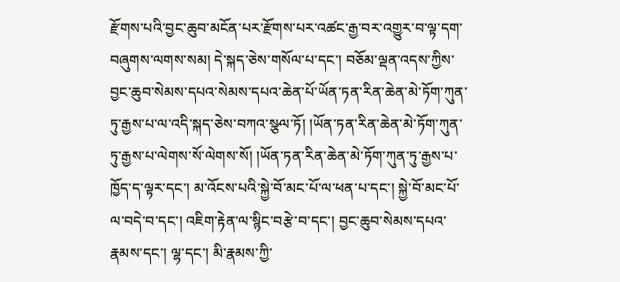རྫོགས་པའི་བྱང་ཆུབ་མངོན་པར་རྫོགས་པར་འཚང་རྒྱ་བར་འགྱུར་བ་ལྟ་དག་བཞུགས་ལགས་སམ། དེ་སྐད་ཅེས་གསོལ་པ་དང་། བཅོམ་ལྡན་འདས་ཀྱིས་བྱང་ཆུབ་སེམས་དཔའ་སེམས་དཔའ་ཆེན་པོ་ཡོན་ཏན་རིན་ཆེན་མེ་ཏོག་ཀུན་ཏུ་རྒྱས་པ་ལ་འདི་སྐད་ཅེས་བཀའ་སྩལ་ཏོ། །ཡོན་ཏན་རིན་ཆེན་མེ་ཏོག་ཀུན་ཏུ་རྒྱས་པ་ལེགས་སོ་ལེགས་སོ། །ཡོན་ཏན་རིན་ཆེན་མེ་ཏོག་ཀུན་ཏུ་རྒྱས་པ་ཁྱོད་ད་ལྟར་དང་། མ་འོངས་པའི་སྐྱེ་བོ་མང་པོ་ལ་ཕན་པ་དང་། སྐྱེ་བོ་མང་པོ་ལ་བདེ་བ་དང་། འཇིག་རྟེན་ལ་སྙིང་བརྩེ་བ་དང་། བྱང་ཆུབ་སེམས་དཔའ་རྣམས་དང་། ལྷ་དང་། མི་རྣམས་ཀྱི་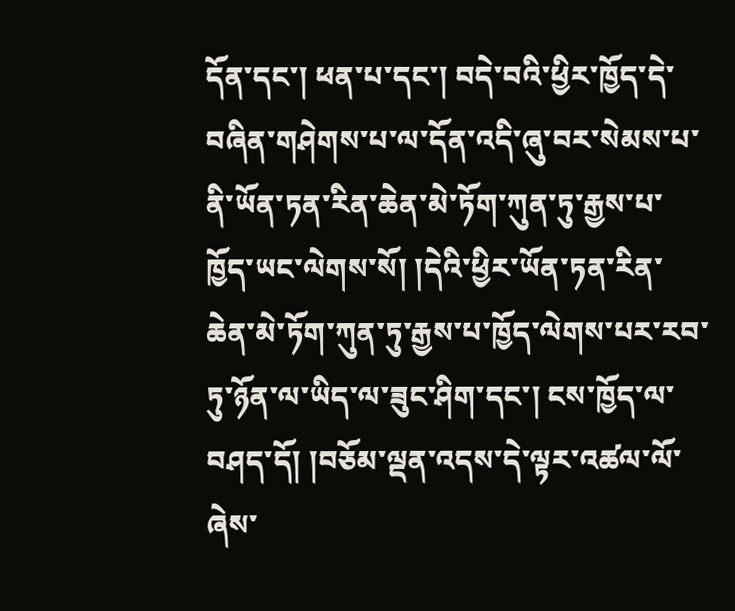དོན་དང་། ཕན་པ་དང་། བདེ་བའི་ཕྱིར་ཁྱོད་དེ་བཞིན་གཤེགས་པ་ལ་དོན་འདི་ཞུ་བར་སེམས་པ་ནི་ཡོན་ཏན་རིན་ཆེན་མེ་ཏོག་ཀུན་ཏུ་རྒྱས་པ་ཁྱོད་ཡང་ལེགས་སོ། །དེའི་ཕྱིར་ཡོན་ཏན་རིན་ཆེན་མེ་ཏོག་ཀུན་ཏུ་རྒྱས་པ་ཁྱོད་ལེགས་པར་རབ་ཏུ་ཉོན་ལ་ཡིད་ལ་ཟུང་ཤིག་དང་། ངས་ཁྱོད་ལ་བཤད་དོ། །བཅོམ་ལྡན་འདས་དེ་ལྟར་འཚལ་ལོ་ཞེས་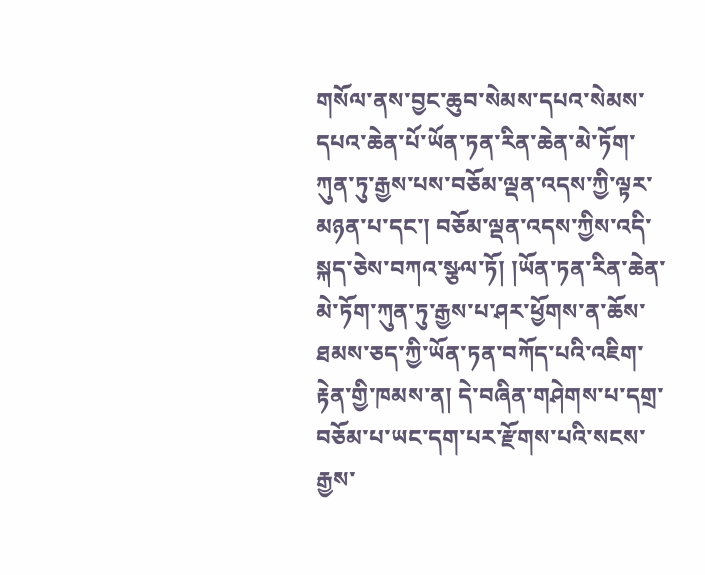གསོལ་ནས་བྱང་ཆུབ་སེམས་དཔའ་སེམས་དཔའ་ཆེན་པོ་ཡོན་ཏན་རིན་ཆེན་མེ་ཏོག་ཀུན་ཏུ་རྒྱས་པས་བཅོམ་ལྡན་འདས་ཀྱི་ལྟར་མཉན་པ་དང་། བཅོམ་ལྡན་འདས་ཀྱིས་འདི་སྐད་ཅེས་བཀའ་སྩལ་ཏོ། །ཡོན་ཏན་རིན་ཆེན་མེ་ཏོག་ཀུན་ཏུ་རྒྱས་པ་ཤར་ཕྱོགས་ན་ཆོས་ཐམས་ཅད་ཀྱི་ཡོན་ཏན་བཀོད་པའི་འཇིག་རྟེན་གྱི་ཁམས་ན། དེ་བཞིན་གཤེགས་པ་དགྲ་བཅོམ་པ་ཡང་དག་པར་རྫོགས་པའི་སངས་རྒྱས་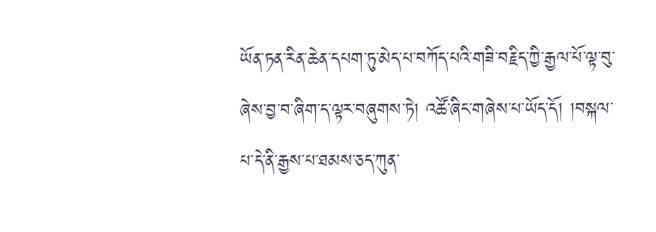ཡོན་ཏན་རིན་ཆེན་དཔག་ཏུ་མེད་པ་བཀོད་པའི་གཟི་བརྗིད་ཀྱི་རྒྱལ་པོ་ལྟ་བུ་ཞེས་བྱ་བ་ཞིག་ད་ལྟར་བཞུགས་ཏེ། འཚོ་ཞིང་གཞེས་པ་ཡོད་དོ། །བསྐལ་པ་དེ་ནི་རྒྱས་པ་ཐམས་ཅད་ཀུན་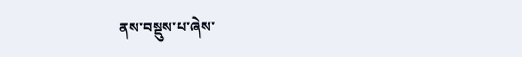ནས་བསྡུས་པ་ཞེས་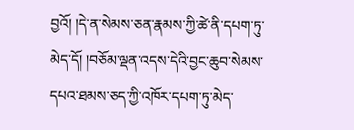བྱའོ། །དེ་ན་སེམས་ཅན་རྣམས་ཀྱི་ཚེ་ནི་དཔག་ཏུ་མེད་དོ། །བཅོམ་ལྡན་འདས་དེའི་བྱང་ཆུབ་སེམས་དཔའ་ཐམས་ཅད་ཀྱི་འཁོར་དཔག་ཏུ་མེད་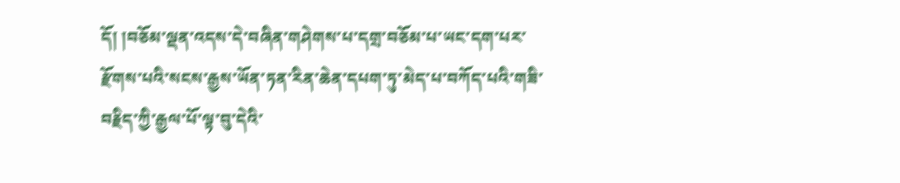དོ། །བཅོམ་ལྡན་འདས་དེ་བཞིན་གཤེགས་པ་དགྲ་བཅོམ་པ་ཡང་དག་པར་རྫོགས་པའི་སངས་རྒྱས་ཡོན་ཏན་རིན་ཆེན་དཔག་ཏུ་མེད་པ་བཀོད་པའི་གཟི་བརྗིད་ཀྱི་རྒྱལ་པོ་ལྟ་བུ་དེའི་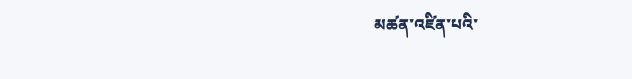མཚན་འཛིན་པའི་